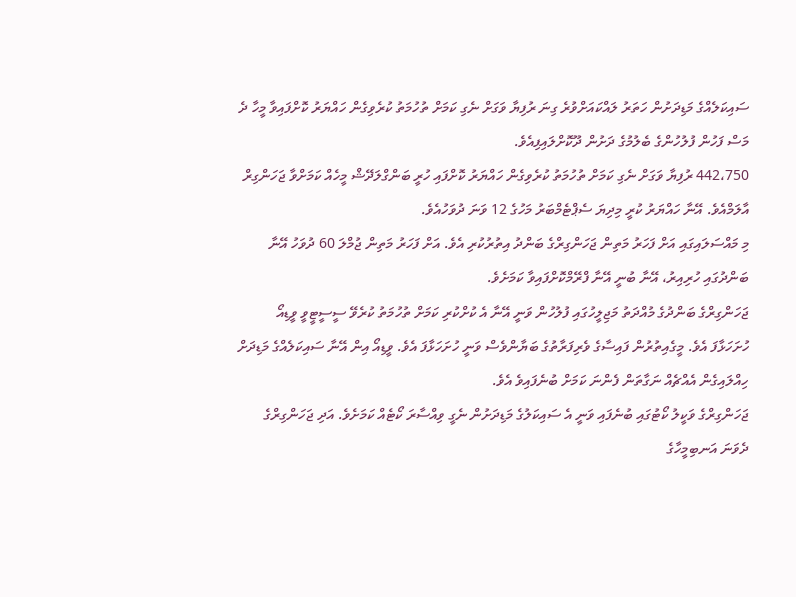ސައިކަލެއްގެ މަޑިދަށުން ހަތަރު ލައްކައަށްވުރެ ގިނަ ރުފިޔާ ވަގަށް ނެގި ކަމަށް ތުހުމަތު ކުރެވިގެން ހައްޔަރު ކޮށްފައިވާ މީހާ ދެ މަސް ފަހުން ފުލުހުންގެ ބެލުމުގެ ދަށުން ދޫކޮށްލައިފިއެވެ.
442،750 ރުފިޔާ ވަގަށް ނެގި ކަމަށް ތުހުމަތު ކުރެވިގެން ހައްޔަރު ކޮށްފައި ހުރީ ބަންގްލަދޭޝް މީހެއް ކަމަށްވާ ޖަހަންގިރް އާލަމްއެވެ. އޭނާ ހައްޔަރު ކުރީ މިދިޔަ ސެޕްޓެމްބަރު މަހުގެ 12 ވަނަ ދުވަހުއެވެ.
މި މައްސަލައިގައި އަށް ފަހަރު މަތިން ޖަހަންގިރްގެ ބަންދު އިތުރުކުރި އެވެ. އަށް ފަހަރު މަތިން ޖުމްލަ 60 ދުވަހު އޭނާ ބަންދުގައި ހުރިއިރު، އޭނާ ބުނީ އޭނާ ފްރޭމްކޮށްފައިވާ ކަމަށެވެ.
ޖަހަންގިރްގެ ބަންދުގެ މުއްދަތު މަޖިލީހުގައި ފުލުހުން ވަނީ އޭނާ އެ ކުށްކުރި ކަމަށް ތުހުމަތު ކުރެވޭ ސީސީޓީވީ ވީޑިއޯ ހުށަހަޅާފަ އެވެ. މީގެއިތުރުން ފައިސާގެ ވެރިފަރާތުގެ ބަޔާންވެސް ވަނީ ހުށަހަޅާފަ އެވެ. ވީޑިއޯ އިން އޭނާ ސައިކަލެއްގެ މަޑިދަށް ހިއްލައިގެން އެއްޗެއް ނަގާތަން ފެންނަ ކަމަށް ބުނެފައިވެ އެވެ.
ޖަހަންގިރްގެ ވަކީލު ކޯޓުގައި ބުނެފައި ވަނީ އެ ސައިކަލުގެ މަޑިދަށުން ނެގީ ވިއްސާރަ ކޯޓެއް ކަމަށެވެ. އަދި ޖަހަންގިރްގެ ދެވަނަ އަނބިމީހާގެ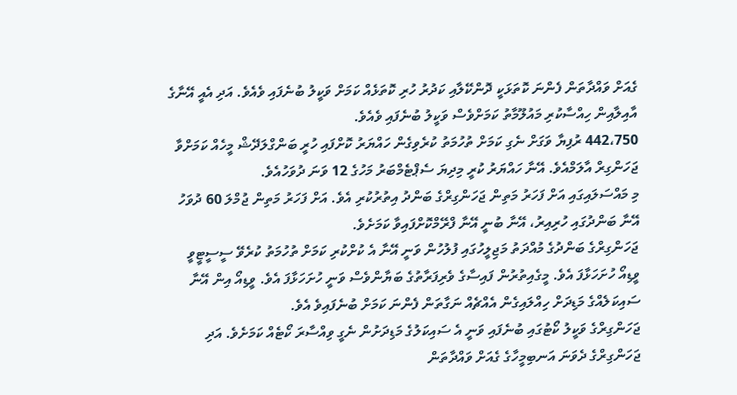ގެއަށް ވައްދާތަން ފެންނަ ކޮތަޅަކީ ދޮންކޭލާއި ކަދުރު ހުރި ކޮތަޅެއް ކަމަށް ވަކީލު ބުނެފައި ވެއެވެ. އަދި އެއީ އޭނާގެ އާއިލާއިން ހިއްސާކުރި މައުލޫމާތު ކަމަށްވެސް ވަކީލު ބުނެފައި ވެއެވެ.
442،750 ރުފިޔާ ވަގަށް ނެގި ކަމަށް ތުހުމަތު ކުރެވިގެން ހައްޔަރު ކޮށްފައި ހުރީ ބަންގްލަދޭޝް މީހެއް ކަމަށްވާ ޖަހަންގިރް އާލަމްއެވެ. އޭނާ ހައްޔަރު ކުރީ މިދިޔަ ސެޕްޓެމްބަރު މަހުގެ 12 ވަނަ ދުވަހުއެވެ.
މި މައްސަލައިގައި އަށް ފަހަރު މަތިން ޖަހަންގިރްގެ ބަންދު އިތުރުކުރި އެވެ. އަށް ފަހަރު މަތިން ޖުމްލަ 60 ދުވަހު އޭނާ ބަންދުގައި ހުރިއިރު، އޭނާ ބުނީ އޭނާ ފްރޭމްކޮށްފައިވާ ކަމަށެވެ.
ޖަހަންގިރްގެ ބަންދުގެ މުއްދަތު މަޖިލީހުގައި ފުލުހުން ވަނީ އޭނާ އެ ކުށްކުރި ކަމަށް ތުހުމަތު ކުރެވޭ ސީސީޓީވީ ވީޑިއޯ ހުށަހަޅާފަ އެވެ. މީގެއިތުރުން ފައިސާގެ ވެރިފަރާތުގެ ބަޔާންވެސް ވަނީ ހުށަހަޅާފަ އެވެ. ވީޑިއޯ އިން އޭނާ ސައިކަލެއްގެ މަޑިދަށް ހިއްލައިގެން އެއްޗެއް ނަގާތަން ފެންނަ ކަމަށް ބުނެފައިވެ އެވެ.
ޖަހަންގިރްގެ ވަކީލު ކޯޓުގައި ބުނެފައި ވަނީ އެ ސައިކަލުގެ މަޑިދަށުން ނެގީ ވިއްސާރަ ކޯޓެއް ކަމަށެވެ. އަދި ޖަހަންގިރްގެ ދެވަނަ އަނބިމީހާގެ ގެއަށް ވައްދާތަން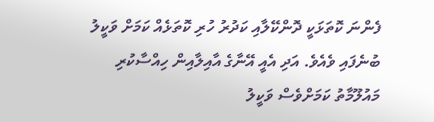ފެންނަ ކޮތަޅަކީ ދޮންކޭލާއި ކަދުރު ހުރި ކޮތަޅެއް ކަމަށް ވަކީލު ބުނެފައި ވެއެވެ. އަދި އެއީ އޭނާގެ އާއިލާއިން ހިއްސާކުރި މައުލޫމާތު ކަމަށްވެސް ވަކީލު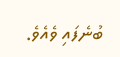ބުނެފައި ވެއެވެ.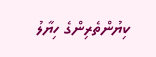ކިޔުންތެރިންގެ ހިޔާލު